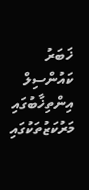ޚަބަރު
ކައުންސިލް އިންތިޚާބުގައި މަރުކަޒުތަކުގައި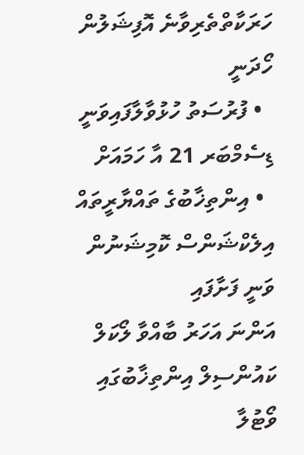ހަރަކާތްތެރިވާނެ އޮފިޝަލުން ހޯދަނީ
  • ފުރުސަތު ހުޅުވާލާފައިވަނީ ޑިސެމްބަރ 21 އާ ހަމައަށް
  • އިންތިޚާބުގެ ތައްޔާރީތައް އިލެކްޝަންސް ކޮމިޝަނުން ވަނީ ފަށާފައި
އަންނަ އަހަރު ބާއްވާ ލޯކަލް ކައުންސިލް އިންތިޚާބުގައި ވޯޓުލާ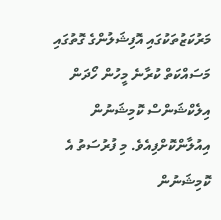މަރުކަޒުތަކުގައި އޮފިޝަލުންގެ ގޮތުގައި މަސައްކަތް ކުރާނެ މީހުން ހޯދަން އިލެކްޝަންސް ކޮމިޝަނުން އިއުލާންކޮށްފިއެވެ. މި ފުރުސަތު އެ ކޮމިޝަނުން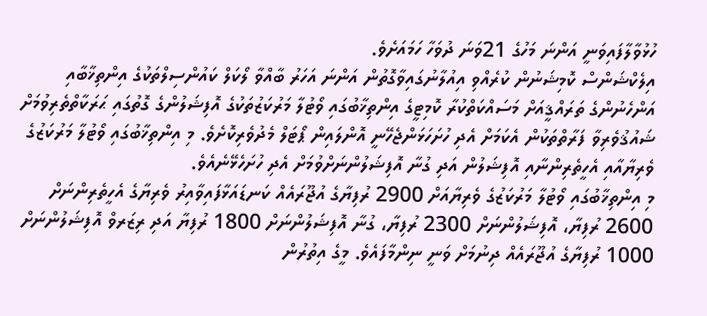ހުޅުވާލާފައިވަނީ އަންނަ މަހުގެ 21ވަނަ ދުވަހާ ހަމައަށެވެ.
އިލެކްޝަންސް ކޮމިޝަނުން ކުރެއްވި އިއުލާނުގައިވާގޮތުން އަންނަ އަހަރު ބާއްވާ ލޯކަލް ކައުންސިލްތަކުގެ އިންތިޚާބާއި އަންހެނުންގެ ތަރައްޤީއަށް މަސައްކަތްކުރާ ކޮމިޓީގެ އިންތިޚާބުގައި ވޯޓުލާ މަރުކަޒުތަކުގެ އޮފިޝަލުންގެ ގޮތުގައި ޙަރަކާތްތެރިވުމަށް ޝައުޤުވެރިވާ ފަރާތްތަކުން އެކަމަށް އެދި ހުށަހަޅަންޖެހޭނީ އޮންލައިން ޕޯޓަލް މެދުވެރިކޮށެވެ. މި އިންތިޚާބުގައި ވޯޓުލާ މަރުކަޒުގެ ވެރިޔާއާއި އެހީތެރިންނާއި އޮފިޝަލުން އަދި ގުނާ އޮފިޝަލުންނަށްވުމަށް އެދި ހުށަހެޅޭނެއެވެ.
މި އިންތިޚާބުގައި ވޯޓުލާ މަރުކަޒުގެ ވެރިޔާއަށް 2900 ރުފިޔާގެ އުޖޫރައެއް ކަނޑައަޅާފައިވާއިރު ވެރިޔާގެ އެހީތެރިންނަށް 2600 ރުފިޔާ، އޮފިޝަލުންނަށް 2300 ރުފިޔާ، ގުނާ އޮފިޝަލުންނަށް 1800 ރުފިޔާ އަދި ރިޒަރވް އޮފިޝަލުންނަށް 1000 ރުފިޔާގެ އުޖޫރައެއް ދިނުމަށް ވަނީ ނިންމާފައެވެ. މީގެ އިތުރުން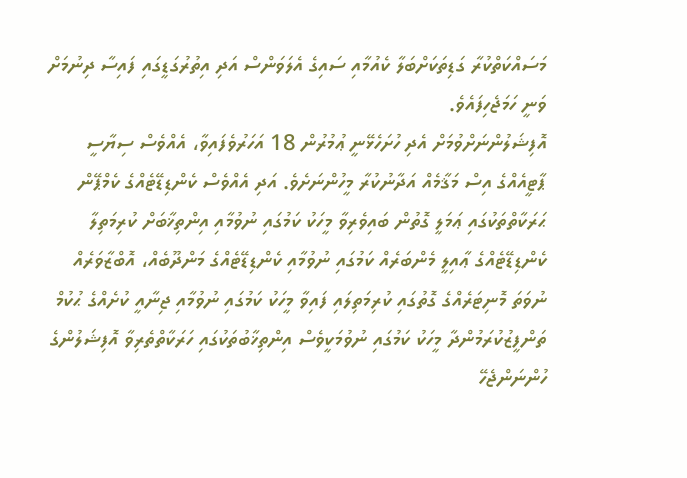މަސައްކަތްކުރާ ގަޑިތަކަށްބަލާ ކެއުމާއި ސައިގެ އެލަވަންސް އަދި އިތުރުގަޑީގައި ފައިސާ ދިނުމަށް ވަނީ ހަމަޖެހިފައެވެ.
އޮފިޝަލުންނަށްވުމަށް އެދި ހުށަހެޅޭނީ ޢުމުރުން 18 އަހަރުވެފައިވާ، އެއްވެސް ސިޔާސީ ޕާޓީއެއްގެ އިސް މަޤާމެއް އަދާނުކުރާ މީހުންނަށެވެ. އަދި އެއްވެސް ކެންޑިޑޭޓެއްގެ ކެމްޕޭން ޙަރަކާތްތަކުގައި ޢަމަލީ ގޮތުން ބައިވެރިވާ މީހަކު ކަމުގައި ނުވުމާއި އިންތިޚާބަށް ކުރިމަތިލާ ކެންޑިޑޭޓެއްގެ ޢާއިލީ މެންބަރެއް ކަމުގައި ނުވުމާއި ކެންޑިޑޭޓެއްގެ މަންދޫބެއް، އޮބްޒާވަރެއް ނުވަތަ މޮނިޓަރެއްގެ ގޮތުގައި ކުރިމަތިލައި ފައިވާ މީހަކު ކަމުގައި ނުވުމާއި ޖިނާއީ ކުށެއްގެ ޙުކުމް ތަންފީޒުކުރަމުންދާ މީހަކު ކަމުގައި ނުވުމަކީވެސް އިންތިޚާބުތަކުގައި ހަރަކާތްތެރިވާ އޮފިޝަލުންގެ ހުންނަންޖެހޭ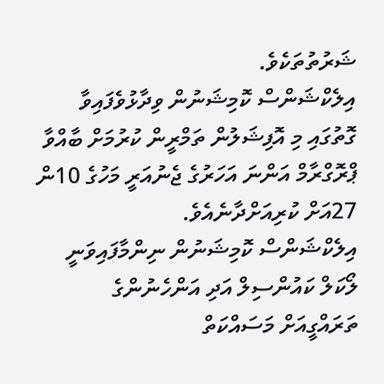ޝަރުތުތަކެވެ.
އިލެކްޝަންސް ކޮމިޝަނުން ވިދާޅުވެފައިވާ ގޮތުގައި މި އޮފިޝަލުން ތަމްރީން ކުރުމަށް ބާއްވާ ޕްރޮގްރާމް އަންނަ އަހަރުގެ ޖެނުއަރީ މަހުގެ 10ން 27އަށް ކުރިއަށްދާނެއެވެ.
އިލެކްޝަންސް ކޮމިޝަނުން ނިންމާފައިވަނީ ލޯކަލް ކައުންސިލް އަދި އަންހެނުންގެ ތަރައްގީއަށް މަސައްކަތް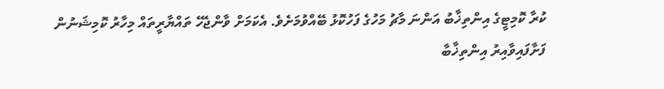ކުރާ ކޮމިޓީގެ އިންތިޚާބު އަންނަ މާޗު މަހުގެ ފަހުކޮޅު ބޭއްވުމަށެވެ. އެކަމަށް ވާންޖެހޭ ތައްޔާރީތައް މިހާރު ކޮމިޝަނުން ފަށާފައިވާއިރު އިންތިޚާބާ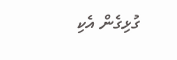ގުޅިގެން އެކި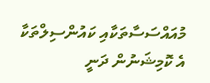މުއައްސަސާތަކާއި ކައުންސިލްތަކާ އެ ކޮމިޝަނުން ދަނީ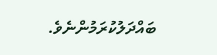ބައްދަލުކުރަމުންނެވެ.